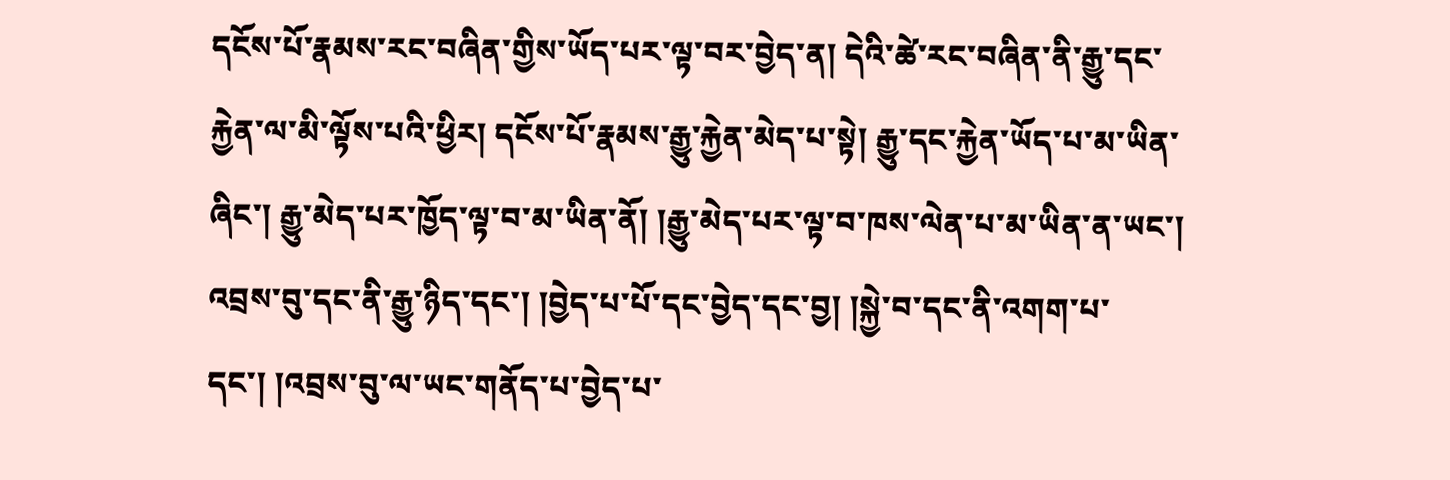དངོས་པོ་རྣམས་རང་བཞིན་གྱིས་ཡོད་པར་ལྟ་བར་བྱེད་ན། དེའི་ཚེ་རང་བཞིན་ནི་རྒྱུ་དང་རྐྱེན་ལ་མི་ལྟོས་པའི་ཕྱིར། དངོས་པོ་རྣམས་རྒྱུ་རྐྱེན་མེད་པ་སྟེ། རྒྱུ་དང་རྐྱེན་ཡོད་པ་མ་ཡིན་ཞིང་། རྒྱུ་མེད་པར་ཁྱོད་ལྟ་བ་མ་ཡིན་ནོ། །རྒྱུ་མེད་པར་ལྟ་བ་ཁས་ལེན་པ་མ་ཡིན་ན་ཡང་། འབྲས་བུ་དང་ནི་རྒྱུ་ཉིད་དང་། །བྱེད་པ་པོ་དང་བྱེད་དང་བྱ། །སྐྱེ་བ་དང་ནི་འགག་པ་དང་། །འབྲས་བུ་ལ་ཡང་གནོད་པ་བྱེད་པ་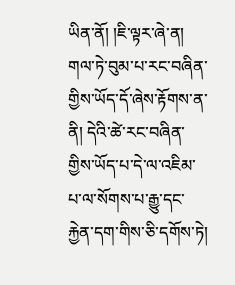ཡིན་ནོ། །ཇི་ལྟར་ཞེ་ན། གལ་ཏེ་བུམ་པ་རང་བཞིན་གྱིས་ཡོད་དོ་ཞེས་རྟོགས་ན་ནི། དེའི་ཚེ་རང་བཞིན་གྱིས་ཡོད་པ་དེ་ལ་འཇིམ་པ་ལ་སོགས་པ་རྒྱུ་དང་རྐྱེན་དག་གིས་ཅི་དགོས་ཏེ།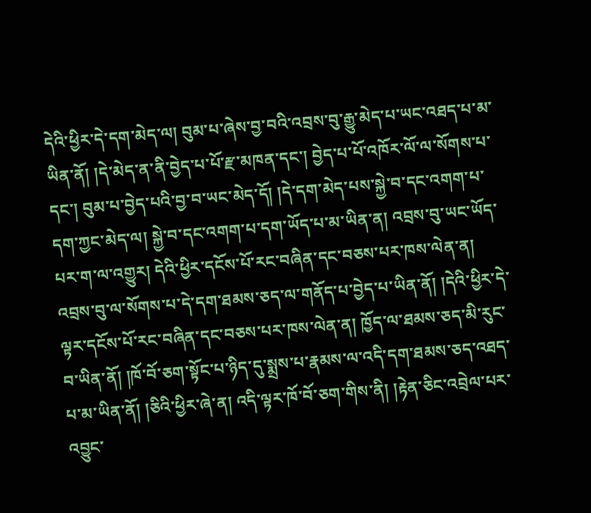དེའི་ཕྱིར་དེ་དག་མེད་ལ། བུམ་པ་ཞེས་བྱ་བའི་འབྲས་བུ་རྒྱུ་མེད་པ་ཡང་འཐད་པ་མ་ཡིན་ནོ། །དེ་མེད་ན་ནི་བྱེད་པ་པོ་རྫ་མཁན་དང་། བྱེད་པ་པོ་འཁོར་ལོ་ལ་སོགས་པ་དང་། བུམ་པ་བྱེད་པའི་བྱ་བ་ཡང་མེད་དོ། །དེ་དག་མེད་པས་སྐྱེ་བ་དང་འགག་པ་དག་ཀྱང་མེད་ལ། སྐྱེ་བ་དང་འགག་པ་དག་ཡོད་པ་མ་ཡིན་ན། འབྲས་བུ་ཡང་ཡོད་པར་ག་ལ་འགྱུར། དེའི་ཕྱིར་དངོས་པོ་རང་བཞིན་དང་བཅས་པར་ཁས་ལེན་ན། འབྲས་བུ་ལ་སོགས་པ་དེ་དག་ཐམས་ཅད་ལ་གནོད་པ་བྱེད་པ་ཡིན་ནོ། །དེའི་ཕྱིར་དེ་ལྟར་དངོས་པོ་རང་བཞིན་དང་བཅས་པར་ཁས་ལེན་ན། ཁྱོད་ལ་ཐམས་ཅད་མི་རུང་བ་ཡིན་ནོ། །ཁོ་བོ་ཅག་སྟོང་པ་ཉིད་དུ་སྨྲས་པ་རྣམས་ལ་འདི་དག་ཐམས་ཅད་འཐད་པ་མ་ཡིན་ནོ། །ཅིའི་ཕྱིར་ཞེ་ན། འདི་ལྟར་ཁོ་བོ་ཅག་གིས་ནི། །རྟེན་ཅིང་འབྲེལ་པར་འབྱུང་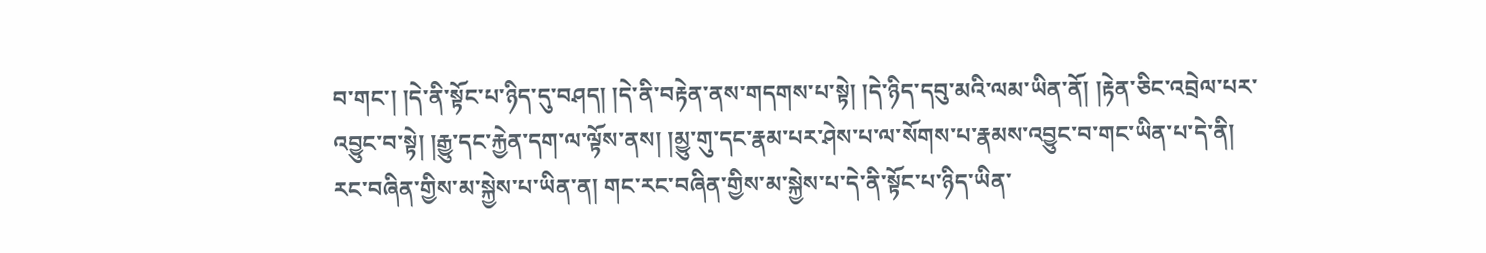བ་གང་། །དེ་ནི་སྟོང་པ་ཉིད་དུ་བཤད། །དེ་ནི་བརྟེན་ནས་གདགས་པ་སྟེ། །དེ་ཉིད་དབུ་མའི་ལམ་ཡིན་ནོ། །རྟེན་ཅིང་འབྲེལ་པར་འབྱུང་བ་སྟེ། །རྒྱུ་དང་རྐྱེན་དག་ལ་ལྟོས་ནས། །མྱུ་གུ་དང་རྣམ་པར་ཤེས་པ་ལ་སོགས་པ་རྣམས་འབྱུང་བ་གང་ཡིན་པ་དེ་ནི། རང་བཞིན་གྱིས་མ་སྐྱེས་པ་ཡིན་ན། གང་རང་བཞིན་གྱིས་མ་སྐྱེས་པ་དེ་ནི་སྟོང་པ་ཉིད་ཡིན་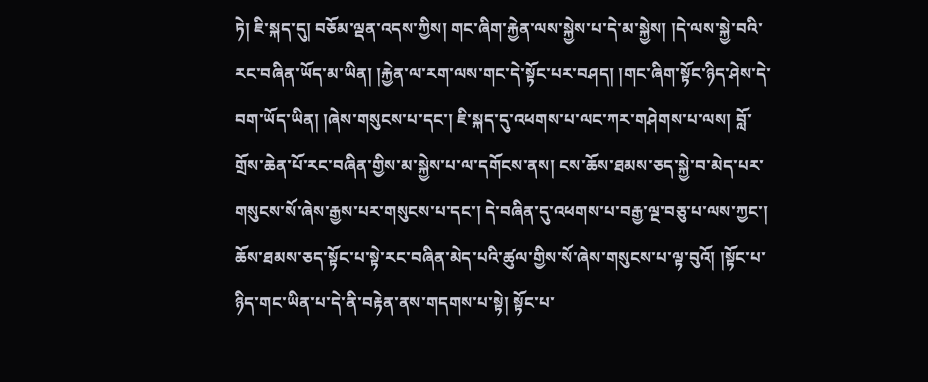ཏེ། ཇི་སྐད་དུ། བཅོམ་ལྡན་འདས་ཀྱིས། གང་ཞིག་རྐྱེན་ལས་སྐྱེས་པ་དེ་མ་སྐྱེས། །དེ་ལས་སྐྱེ་བའི་རང་བཞིན་ཡོད་མ་ཡིན། །རྐྱེན་ལ་རག་ལས་གང་དེ་སྟོང་པར་བཤད། །གང་ཞིག་སྟོང་ཉིད་ཤེས་དེ་
བག་ཡོད་ཡིན། །ཞེས་གསུངས་པ་དང་། ཇི་སྐད་དུ་འཕགས་པ་ལང་ཀར་གཤེགས་པ་ལས། བློ་གྲོས་ཆེན་པོ་རང་བཞིན་གྱིས་མ་སྐྱེས་པ་ལ་དགོངས་ནས། ངས་ཆོས་ཐམས་ཅད་སྐྱེ་བ་མེད་པར་གསུངས་སོ་ཞེས་རྒྱས་པར་གསུངས་པ་དང་། དེ་བཞིན་དུ་འཕགས་པ་བརྒྱ་ལྔ་བཅུ་པ་ལས་ཀྱང་། ཆོས་ཐམས་ཅད་སྟོང་པ་སྟེ་རང་བཞིན་མེད་པའི་ཚུལ་གྱིས་སོ་ཞེས་གསུངས་པ་ལྟ་བུའོ། །སྟོང་པ་ཉིད་གང་ཡིན་པ་དེ་ནི་བརྟེན་ནས་གདགས་པ་སྟེ། སྟོང་པ་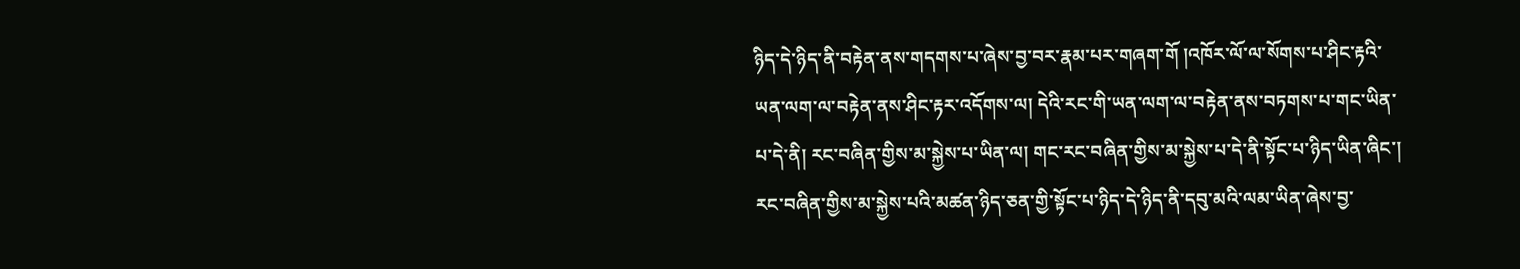ཉིད་དེ་ཉིད་ནི་བརྟེན་ནས་གདགས་པ་ཞེས་བྱ་བར་རྣམ་པར་གཞག་གོ །འཁོར་ལོ་ལ་སོགས་པ་ཤིང་རྟའི་ཡན་ལག་ལ་བརྟེན་ནས་ཤིང་རྟར་འདོགས་ལ། དེའི་རང་གི་ཡན་ལག་ལ་བརྟེན་ནས་བཏགས་པ་གང་ཡིན་པ་དེ་ནི། རང་བཞིན་གྱིས་མ་སྐྱེས་པ་ཡིན་ལ། གང་རང་བཞིན་གྱིས་མ་སྐྱེས་པ་དེ་ནི་སྟོང་པ་ཉིད་ཡིན་ཞིང་། རང་བཞིན་གྱིས་མ་སྐྱེས་པའི་མཚན་ཉིད་ཅན་གྱི་སྟོང་པ་ཉིད་དེ་ཉིད་ནི་དབུ་མའི་ལམ་ཡིན་ཞེས་བྱ་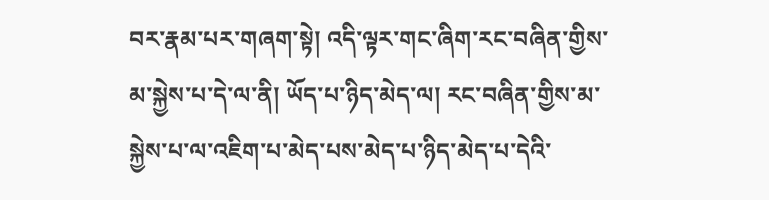བར་རྣམ་པར་གཞག་སྟེ། འདི་ལྟར་གང་ཞིག་རང་བཞིན་གྱིས་མ་སྐྱེས་པ་དེ་ལ་ནི། ཡོད་པ་ཉིད་མེད་ལ། རང་བཞིན་གྱིས་མ་སྐྱེས་པ་ལ་འཇིག་པ་མེད་པས་མེད་པ་ཉིད་མེད་པ་དེའི་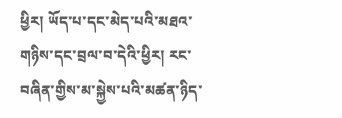ཕྱིར། ཡོད་པ་དང་མེད་པའི་མཐའ་གཉིས་དང་བྲལ་བ་དེའི་ཕྱིར། རང་བཞིན་གྱིས་མ་སྐྱེས་པའི་མཚན་ཉིད་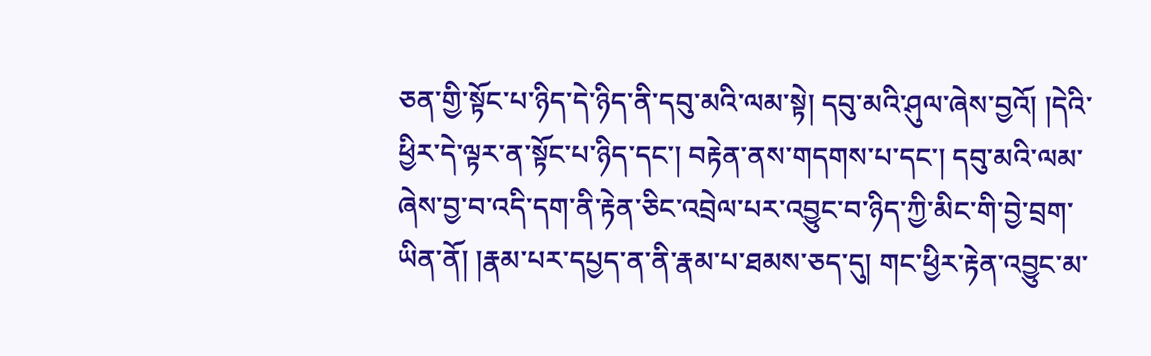ཅན་གྱི་སྟོང་པ་ཉིད་དེ་ཉིད་ནི་དབུ་མའི་ལམ་སྟེ། དབུ་མའི་ཤུལ་ཞེས་བྱའོ། །དེའི་ཕྱིར་དེ་ལྟར་ན་སྟོང་པ་ཉིད་དང་། བརྟེན་ནས་གདགས་པ་དང་། དབུ་མའི་ལམ་ཞེས་བྱ་བ་འདི་དག་ནི་རྟེན་ཅིང་འབྲེལ་པར་འབྱུང་བ་ཉིད་ཀྱི་མིང་གི་བྱེ་བྲག་ཡིན་ནོ། །རྣམ་པར་དཔྱད་ན་ནི་རྣམ་པ་ཐམས་ཅད་དུ། གང་ཕྱིར་རྟེན་འབྱུང་མ་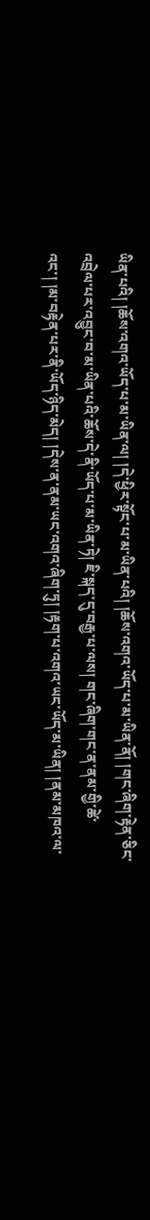ཡིན་པའི། །ཆོས་འགའ་ཡོད་པ་མ་ཡིན་ལ། །དེ་ཕྱིར་སྟོང་པ་མ་ཡིན་པའི། །ཆོས་འགའ་ཡོད་པ་མ་ཡིན་ནོ། །གང་ཞིག་རྟེན་ཅིང་འབྲེལ་པར་འབྱུང་བ་མ་ཡིན་པའི་ཆོས་དེ་ནི་ཡོད་པ་མ་ཡིན་ཏེ། ཇི་སྐད་དུ་བརྒྱ་པ་ལས། གང་ཞིག་གང་ན་ནམ་གྱི་ཚེ་འང་། །མ་བརྟེན་པར་ནི་ཡོད་ཉིད་མེད། །དེས་ན་ནམ་ཡང་འགའ་ཞིག་ཏུ། །རྟག་པ་འགའ་ཡང་ཡོད་མ་ཡིན། །ནམ་མཁའ་ལ་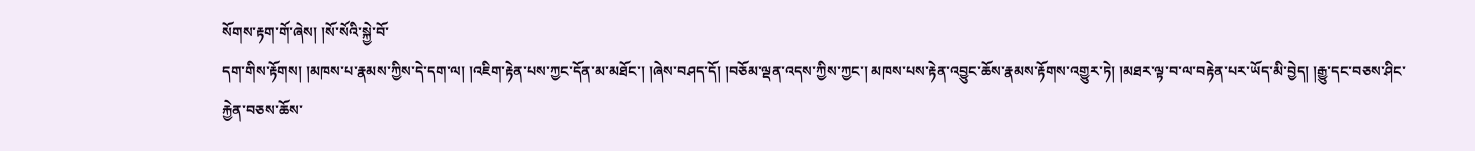སོགས་རྟག་གོ་ཞེས། །སོ་སོའི་སྐྱེ་བོ་
དག་གིས་རྟོགས། །མཁས་པ་རྣམས་ཀྱིས་དེ་དག་ལ། །འཇིག་རྟེན་པས་ཀྱང་དོན་མ་མཐོང་། །ཞེས་བཤད་དོ། །བཅོམ་ལྡན་འདས་ཀྱིས་ཀྱང་། མཁས་པས་རྟེན་འབྱུང་ཆོས་རྣམས་རྟོགས་འགྱུར་ཏེ། །མཐར་ལྟ་བ་ལ་བརྟེན་པར་ཡོད་མི་བྱེད། །རྒྱུ་དང་བཅས་ཤིང་རྐྱེན་བཅས་ཆོས་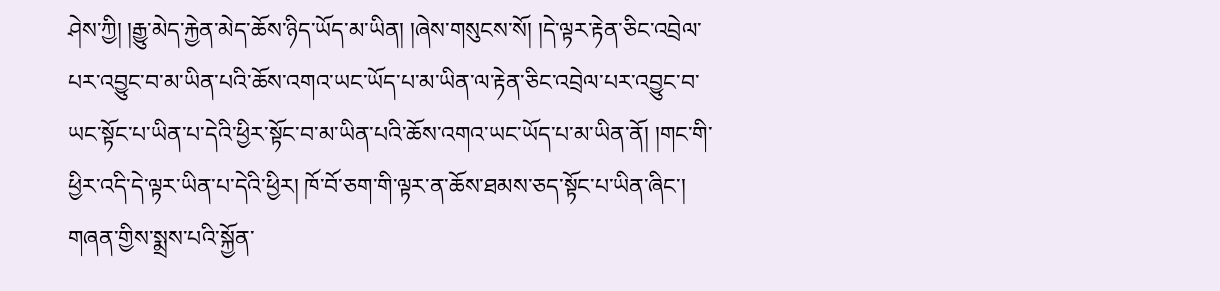ཤེས་ཀྱི། །རྒྱུ་མེད་རྐྱེན་མེད་ཆོས་ཉིད་ཡོད་མ་ཡིན། །ཞེས་གསུངས་སོ། །དེ་ལྟར་རྟེན་ཅིང་འབྲེལ་པར་འབྱུང་བ་མ་ཡིན་པའི་ཆོས་འགའ་ཡང་ཡོད་པ་མ་ཡིན་ལ་རྟེན་ཅིང་འབྲེལ་པར་འབྱུང་བ་ཡང་སྟོང་པ་ཡིན་པ་དེའི་ཕྱིར་སྟོང་བ་མ་ཡིན་པའི་ཆོས་འགའ་ཡང་ཡོད་པ་མ་ཡིན་ནོ། །གང་གི་ཕྱིར་འདི་དེ་ལྟར་ཡིན་པ་དེའི་ཕྱིར། ཁོ་བོ་ཅག་གི་ལྟར་ན་ཆོས་ཐམས་ཅད་སྟོང་པ་ཡིན་ཞིང་། གཞན་གྱིས་སྨྲས་པའི་སྐྱོན་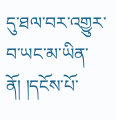དུ་ཐལ་བར་འགྱུར་བ་ཡང་མ་ཡིན་ནོ། །དངོས་པོ་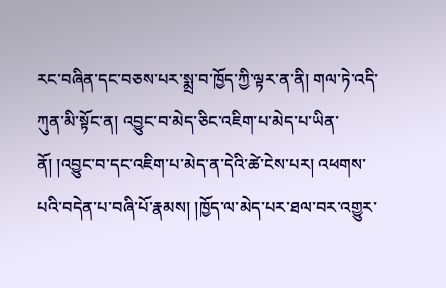རང་བཞིན་དང་བཅས་པར་སྨྲ་བ་ཁྱོད་ཀྱི་ལྟར་ན་ནི། གལ་ཏེ་འདི་ཀུན་མི་སྟོང་ན། འབྱུང་བ་མེད་ཅིང་འཇིག་པ་མེད་པ་ཡིན་ནོ། །འབྱུང་བ་དང་འཇིག་པ་མེད་ན་དེའི་ཚེ་ངེས་པར། འཕགས་པའི་བདེན་པ་བཞི་པོ་རྣམས། །ཁྱོད་ལ་མེད་པར་ཐལ་བར་འགྱུར་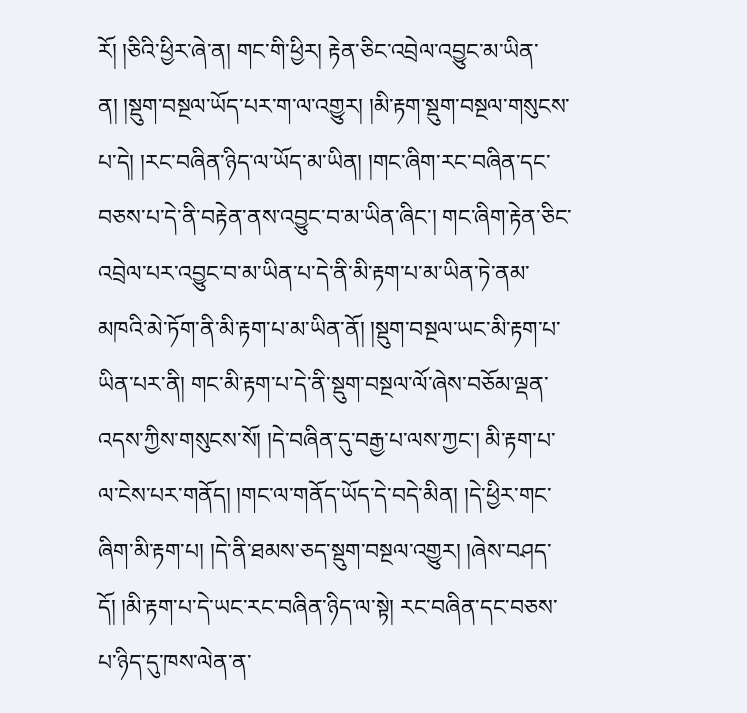རོ། །ཅིའི་ཕྱིར་ཞེ་ན། གང་གི་ཕྱིར། རྟེན་ཅིང་འབྲེལ་འབྱུང་མ་ཡིན་ན། །སྡུག་བསྔལ་ཡོད་པར་ག་ལ་འགྱུར། །མི་རྟག་སྡུག་བསྔལ་གསུངས་པ་དེ། །རང་བཞིན་ཉིད་ལ་ཡོད་མ་ཡིན། །གང་ཞིག་རང་བཞིན་དང་བཅས་པ་དེ་ནི་བརྟེན་ནས་འབྱུང་བ་མ་ཡིན་ཞིང་། གང་ཞིག་རྟེན་ཅིང་འབྲེལ་པར་འབྱུང་བ་མ་ཡིན་པ་དེ་ནི་མི་རྟག་པ་མ་ཡིན་ཏེ་ནམ་མཁའི་མེ་ཏོག་ནི་མི་རྟག་པ་མ་ཡིན་ནོ། །སྡུག་བསྔལ་ཡང་མི་རྟག་པ་ཡིན་པར་ནི། གང་མི་རྟག་པ་དེ་ནི་སྡུག་བསྔལ་ལོ་ཞེས་བཅོམ་ལྡན་འདས་ཀྱིས་གསུངས་སོ། །དེ་བཞིན་དུ་བརྒྱ་པ་ལས་ཀྱང་། མི་རྟག་པ་ལ་ངེས་པར་གནོད། །གང་ལ་གནོད་ཡོད་དེ་བདེ་མིན། །དེ་ཕྱིར་གང་ཞིག་མི་རྟག་པ། །དེ་ནི་ཐམས་ཅད་སྡུག་བསྔལ་འགྱུར། །ཞེས་བཤད་དོ། །མི་རྟག་པ་དེ་ཡང་རང་བཞིན་ཉིད་ལ་སྟེ། རང་བཞིན་དང་བཅས་པ་ཉིད་དུ་ཁས་ལེན་ན་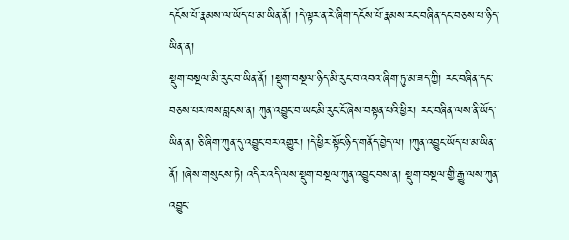དངོས་པོ་རྣམས་ལ་ཡོད་པ་མ་ཡིན་ནོ། །དེ་ལྟར་ན་རེ་ཞིག་དངོས་པོ་རྣམས་རང་བཞིན་དང་བཅས་པ་ཉིད་ཡིན་ན།
སྡུག་བསྔལ་མི་རུང་བ་ཡིན་ནོ། །སྡུག་བསྔལ་ཉིད་མི་རུང་བ་འབའ་ཞིག་ཏུ་མ་ཟད་ཀྱི། རང་བཞིན་དང་བཅས་པར་ཁས་བླངས་ན། ཀུན་འབྱུང་བ་ཡང་མི་རུང་ངོ་ཞེས་བསྟན་པའི་ཕྱིར། རང་བཞིན་ལས་ནི་ཡོད་ཡིན་ན། ཅི་ཞིག་ཀུན་དུ་འབྱུང་བར་འགྱུར། །དེ་ཕྱིར་སྟོང་ཉིད་གནོད་བྱེད་ལ། །ཀུན་འབྱུང་ཡོད་པ་མ་ཡིན་ནོ། །ཞེས་གསུངས་ཏེ། འདིར་འདི་ལས་སྡུག་བསྔལ་ཀུན་འབྱུང་བས་ན། སྡུག་བསྔལ་གྱི་རྒྱུ་ལས་ཀུན་འབྱུང་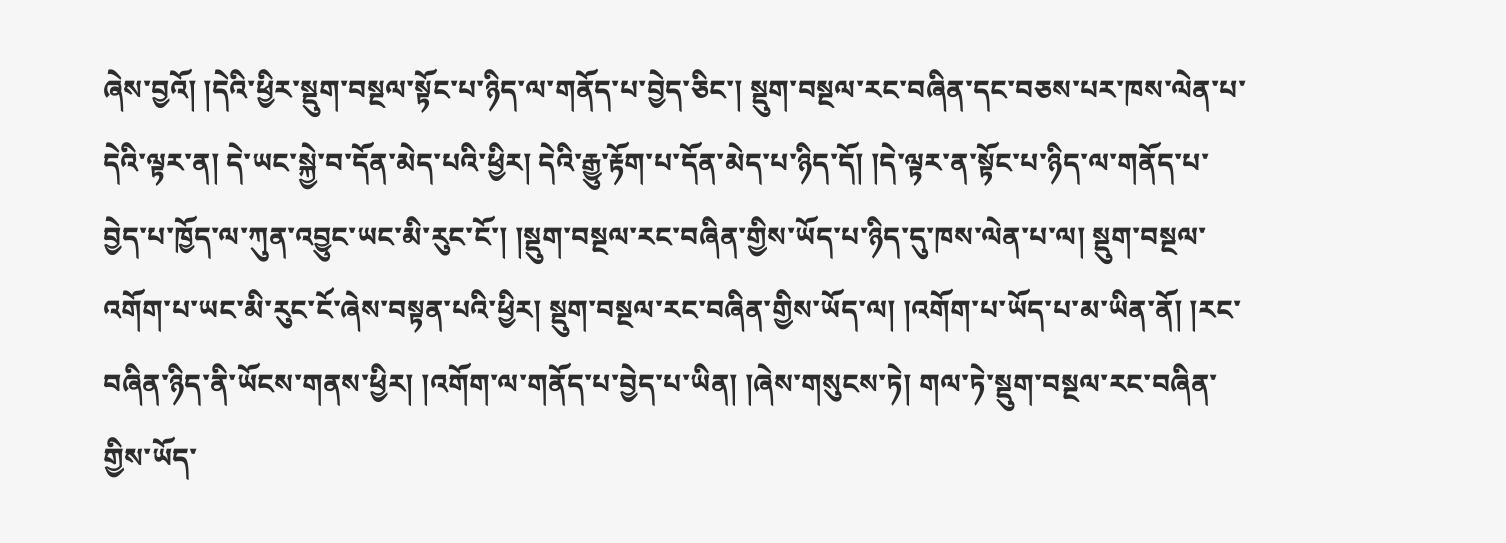ཞེས་བྱའོ། །དེའི་ཕྱིར་སྡུག་བསྔལ་སྟོང་པ་ཉིད་ལ་གནོད་པ་བྱེད་ཅིང་། སྡུག་བསྔལ་རང་བཞིན་དང་བཅས་པར་ཁས་ལེན་པ་དེའི་ལྟར་ན། དེ་ཡང་སྐྱེ་བ་དོན་མེད་པའི་ཕྱིར། དེའི་རྒྱུ་རྟོག་པ་དོན་མེད་པ་ཉིད་དོ། །དེ་ལྟར་ན་སྟོང་པ་ཉིད་ལ་གནོད་པ་བྱེད་པ་ཁྱོད་ལ་ཀུན་འབྱུང་ཡང་མི་རུང་ངོ་། །སྡུག་བསྔལ་རང་བཞིན་གྱིས་ཡོད་པ་ཉིད་དུ་ཁས་ལེན་པ་ལ། སྡུག་བསྔལ་འགོག་པ་ཡང་མི་རུང་ངོ་ཞེས་བསྟན་པའི་ཕྱིར། སྡུག་བསྔལ་རང་བཞིན་གྱིས་ཡོད་ལ། །འགོག་པ་ཡོད་པ་མ་ཡིན་ནོ། །རང་བཞིན་ཉིད་ནི་ཡོངས་གནས་ཕྱིར། །འགོག་ལ་གནོད་པ་བྱེད་པ་ཡིན། །ཞེས་གསུངས་ཏེ། གལ་ཏེ་སྡུག་བསྔལ་རང་བཞིན་གྱིས་ཡོད་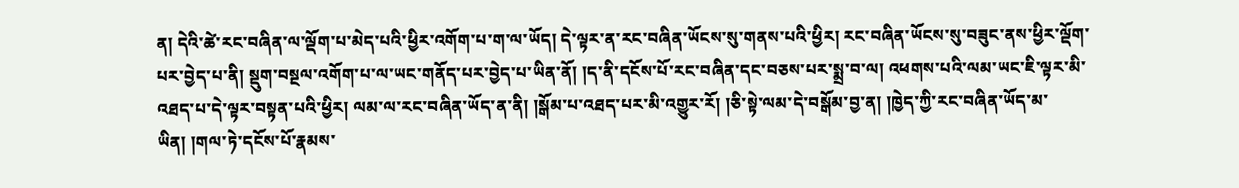ན། དེའི་ཚེ་རང་བཞིན་ལ་ལྡོག་པ་མེད་པའི་ཕྱིར་འགོག་པ་ག་ལ་ཡོད། དེ་ལྟར་ན་རང་བཞིན་ཡོངས་སུ་གནས་པའི་ཕྱིར། རང་བཞིན་ཡོངས་སུ་བཟུང་ནས་ཕྱིར་ལྡོག་པར་བྱེད་པ་ནི། སྡུག་བསྔལ་འགོག་པ་ལ་ཡང་གནོད་པར་བྱེད་པ་ཡིན་ནོ། །ད་ནི་དངོས་པོ་རང་བཞིན་དང་བཅས་པར་སྨྲ་བ་ལ། འཕགས་པའི་ལམ་ཡང་ཇི་ལྟར་མི་འཐད་པ་དེ་ལྟར་བསྟན་པའི་ཕྱིར། ལམ་ལ་རང་བཞིན་ཡོད་ན་ནི། །སྒོམ་པ་འཐད་པར་མི་འགྱུར་རོ། །ཅི་སྟེ་ལམ་དེ་བསྒོམ་བྱ་ན། །ཁྱེད་ཀྱི་རང་བཞིན་ཡོད་མ་ཡིན། །གལ་ཏེ་དངོས་པོ་རྣམས་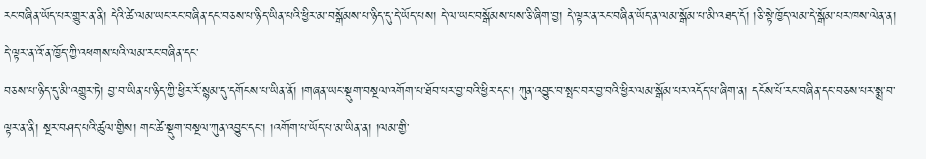རང་བཞིན་ཡོད་པར་གྱུར་ན་ནི། དེའི་ཚེ་ལམ་ཡང་རང་བཞིན་དང་བཅས་པ་ཉིད་ཡིན་པའི་ཕྱིར་མ་བསྒོམས་པ་ཉིད་དུ་དེ་ཡོད་པས། དེ་ལ་ཡང་བསྒོམས་པས་ཅི་ཞིག་བྱ། དེ་ལྟར་ན་རང་བཞིན་ཡོད་ན་ལམ་སྒོམ་པ་མི་འཐད་དོ། །ཅི་སྟེ་ཁྱོད་ལམ་དེ་སྒོམ་པར་ཁས་ལེན་ན། དེ་ལྟར་ན་འོ་ན་ཁྱོད་ཀྱི་འཕགས་པའི་ལམ་རང་བཞིན་དང་
བཅས་པ་ཉིད་དུ་མི་འགྱུར་ཏེ། བྱ་བ་ཡིན་པ་ཉིད་ཀྱི་ཕྱིར་རོ་སྙམ་དུ་དགོངས་པ་ཡིན་ནོ། །གཞན་ཡང་སྡུག་བསྔལ་འགོག་པ་ཐོབ་པར་བྱ་བའི་ཕྱིར་དང་། ཀུན་འབྱུང་བ་སྤང་བར་བྱ་བའི་ཕྱིར་ལམ་སྒོམ་པར་འདོད་པ་ཞིག་ན། དངོས་པོ་རང་བཞིན་དང་བཅས་པར་སྨྲ་བ་ལྟར་ན་ནི། སྔར་བཤད་པའི་ཚུལ་གྱིས། གང་ཚེ་སྡུག་བསྔལ་ཀུན་འབྱུང་དང་། །འགོག་པ་ཡོད་པ་མ་ཡིན་ན། །ལམ་གྱི་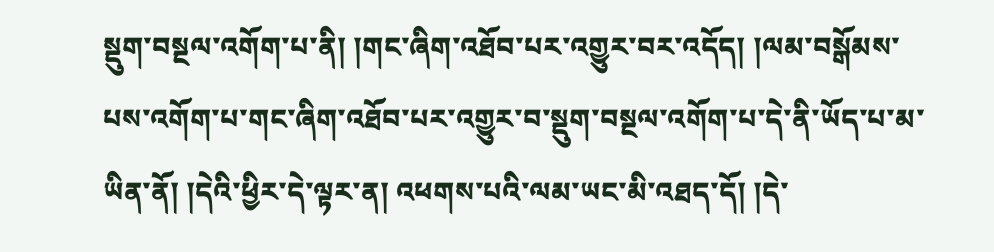སྡུག་བསྔལ་འགོག་པ་ནི། །གང་ཞིག་འཐོབ་པར་འགྱུར་བར་འདོད། །ལམ་བསྒོམས་པས་འགོག་པ་གང་ཞིག་འཐོབ་པར་འགྱུར་བ་སྡུག་བསྔལ་འགོག་པ་དེ་ནི་ཡོད་པ་མ་ཡིན་ནོ། །དེའི་ཕྱིར་དེ་ལྟར་ན། འཕགས་པའི་ལམ་ཡང་མི་འཐད་དོ། །དེ་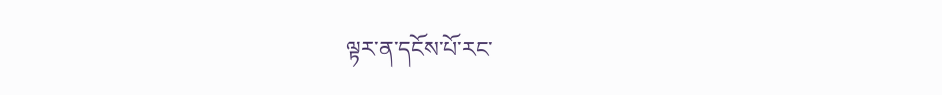ལྟར་ན་དངོས་པོ་རང་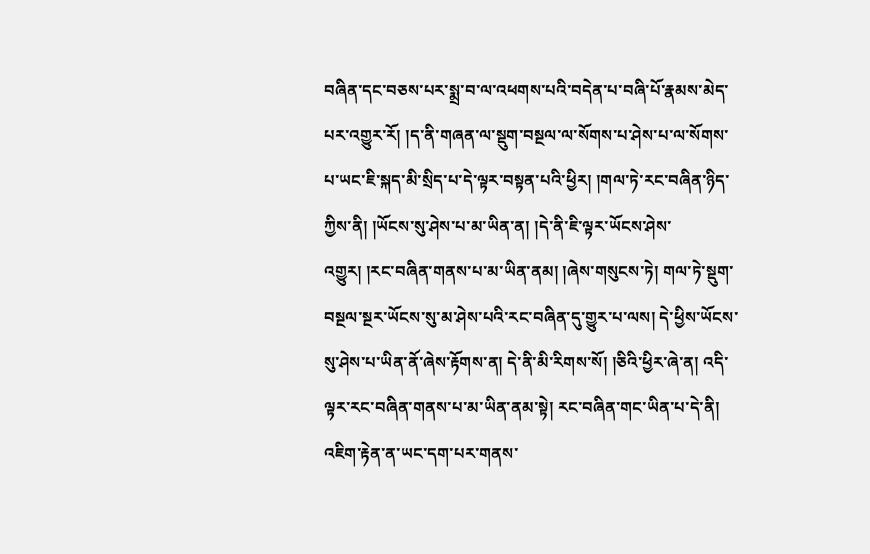བཞིན་དང་བཅས་པར་སྨྲ་བ་ལ་འཕགས་པའི་བདེན་པ་བཞི་པོ་རྣམས་མེད་པར་འགྱུར་རོ། །ད་ནི་གཞན་ལ་སྡུག་བསྔལ་ལ་སོགས་པ་ཤེས་པ་ལ་སོགས་པ་ཡང་ཇི་སྐད་མི་སྲིད་པ་དེ་ལྟར་བསྟན་པའི་ཕྱིར། །གལ་ཏེ་རང་བཞིན་ཉིད་ཀྱིས་ནི། །ཡོངས་སུ་ཤེས་པ་མ་ཡིན་ན། །དེ་ནི་ཇི་ལྟར་ཡོངས་ཤེས་འགྱུར། །རང་བཞིན་གནས་པ་མ་ཡིན་ནམ། །ཞེས་གསུངས་ཏེ། གལ་ཏེ་སྡུག་བསྔལ་སྔར་ཡོངས་སུ་མ་ཤེས་པའི་རང་བཞིན་དུ་གྱུར་པ་ལས། དེ་ཕྱིས་ཡོངས་སུ་ཤེས་པ་ཡིན་ནོ་ཞེས་རྟོགས་ན། དེ་ནི་མི་རིགས་སོ། །ཅིའི་ཕྱིར་ཞེ་ན། འདི་ལྟར་རང་བཞིན་གནས་པ་མ་ཡིན་ནམ་སྟེ། རང་བཞིན་གང་ཡིན་པ་དེ་ནི། འཇིག་རྟེན་ན་ཡང་དག་པར་གནས་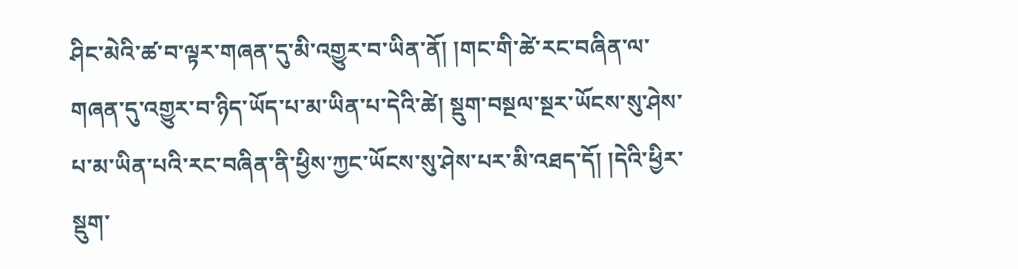ཤིང་མེའི་ཚ་བ་ལྟར་གཞན་དུ་མི་འགྱུར་བ་ཡིན་ནོ། །གང་གི་ཚེ་རང་བཞིན་ལ་གཞན་དུ་འགྱུར་བ་ཉིད་ཡོད་པ་མ་ཡིན་པ་དེའི་ཚེ། སྡུག་བསྔལ་སྔར་ཡོངས་སུ་ཤེས་པ་མ་ཡིན་པའི་རང་བཞིན་ནི་ཕྱིས་ཀྱང་ཡོངས་སུ་ཤེས་པར་མི་འཐད་དོ། །དེའི་ཕྱིར་སྡུག་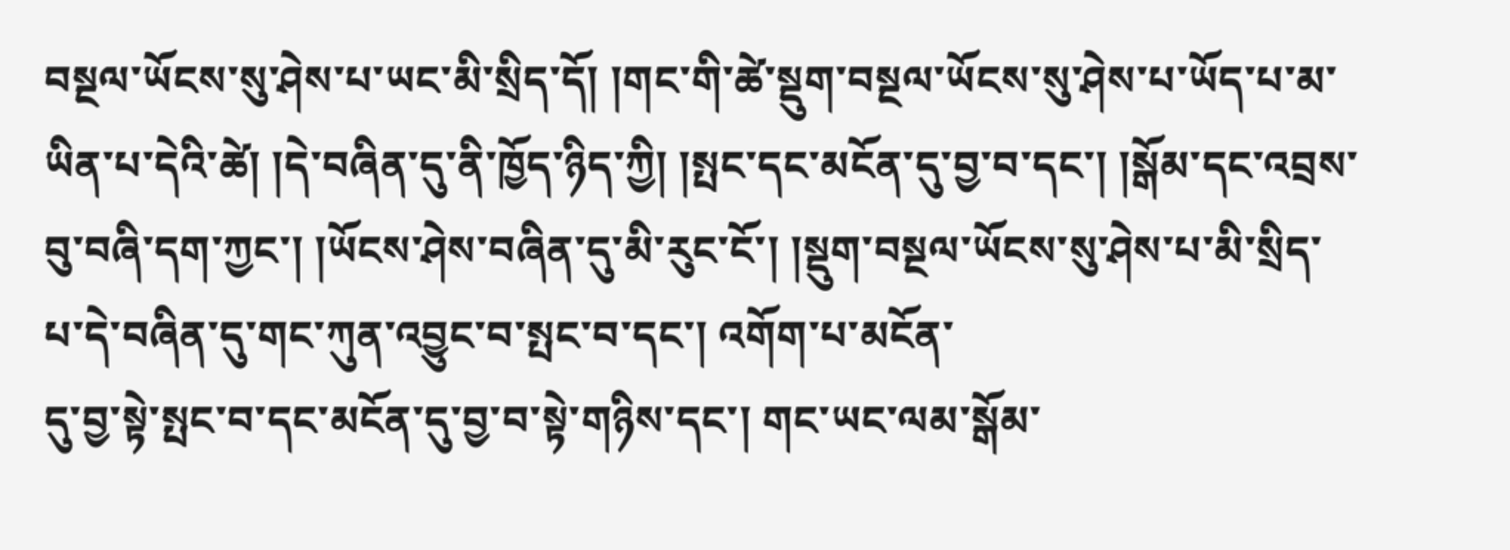བསྔལ་ཡོངས་སུ་ཤེས་པ་ཡང་མི་སྲིད་དོ། །གང་གི་ཚེ་སྡུག་བསྔལ་ཡོངས་སུ་ཤེས་པ་ཡོད་པ་མ་ཡིན་པ་དེའི་ཚེ། །དེ་བཞིན་དུ་ནི་ཁྱོད་ཉིད་ཀྱི། །སྤང་དང་མངོན་དུ་བྱ་བ་དང་། །སྒོམ་དང་འབྲས་བུ་བཞི་དག་ཀྱང་། །ཡོངས་ཤེས་བཞིན་དུ་མི་རུང་ངོ་། །སྡུག་བསྔལ་ཡོངས་སུ་ཤེས་པ་མི་སྲིད་པ་དེ་བཞིན་དུ་གང་ཀུན་འབྱུང་བ་སྤང་བ་དང་། འགོག་པ་མངོན་
དུ་བྱ་སྟེ་སྤང་བ་དང་མངོན་དུ་བྱ་བ་སྟེ་གཉིས་དང་། གང་ཡང་ལམ་སྒོམ་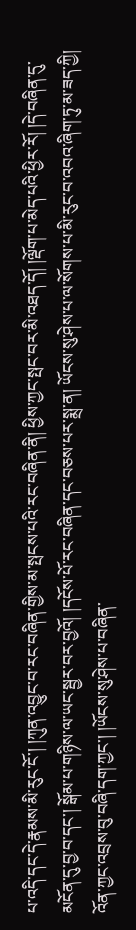པ་འདི་དང་དེ་རྣམས་མི་རུང་ངོ་། །ཀུན་འབྱུང་བ་རང་བཞིན་གྱིས་མ་སྤངས་པའི་རང་བཞིན་ནི། ཕྱིས་ཀྱང་སྤང་བར་མི་འཐད་དོ། །ལྡོག་པ་མེད་པའི་ཕྱིར་རོ། །དེ་བཞིན་དུ་མངོན་དུ་བྱ་བ་དང་། སྒོམ་པ་གཉིས་ལ་ཡང་སྦྱར་བར་བྱའོ། །དངོས་པོ་རང་བཞིན་དང་བཅས་པར་སྨྲ་ན། ཡོངས་སུ་ཤེས་པ་ལ་སོགས་པ་མི་རུང་བ་འབའ་ཞིག་ཏུ་མ་ཟད་ཀྱི། འོན་ཀྱང་འབྲས་བུ་བཞི་དག་ཀྱང་། །ཡོངས་སུ་ཤེས་པ་བཞིན་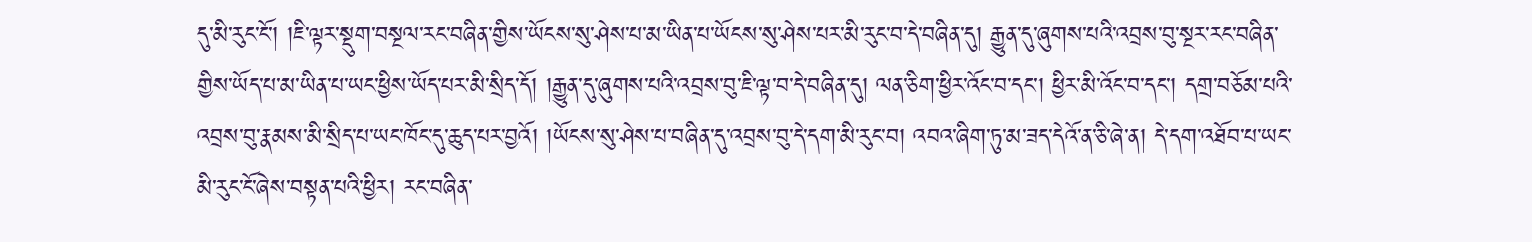དུ་མི་རུང་ངོ་། །ཇི་ལྟར་སྡུག་བསྔལ་རང་བཞིན་གྱིས་ཡོངས་སུ་ཤེས་པ་མ་ཡིན་པ་ཡོངས་སུ་ཤེས་པར་མི་རུང་བ་དེ་བཞིན་དུ། རྒྱུན་དུ་ཞུགས་པའི་འབྲས་བུ་སྔར་རང་བཞིན་གྱིས་ཡོད་པ་མ་ཡིན་པ་ཡང་ཕྱིས་ཡོད་པར་མི་སྲིད་དོ། །རྒྱུན་དུ་ཞུགས་པའི་འབྲས་བུ་ཇི་ལྟ་བ་དེ་བཞིན་དུ། ལན་ཅིག་ཕྱིར་འོང་བ་དང་། ཕྱིར་མི་འོང་བ་དང་། དགྲ་བཅོམ་པའི་འབྲས་བུ་རྣམས་མི་སྲིད་པ་ཡང་ཁོང་དུ་ཆུད་པར་བྱའོ། །ཡོངས་སུ་ཤེས་པ་བཞིན་དུ་འབྲས་བུ་དེ་དག་མི་རུང་བ། འབའ་ཞིག་ཏུ་མ་ཟད་དེའོ་ན་ཅི་ཞེ་ན། དེ་དག་འཐོབ་པ་ཡང་མི་རུང་ངོ་ཞེས་བསྟན་པའི་ཕྱིར། རང་བཞིན་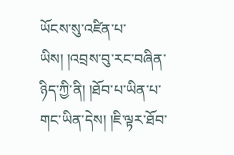ཡོངས་སུ་འཛིན་པ་ཡིས། །འབྲས་བུ་རང་བཞིན་ཉིད་ཀྱི་ནི། །ཐོབ་པ་ཡིན་པ་གང་ཡིན་དེས། །ཇི་ལྟར་ཐོབ་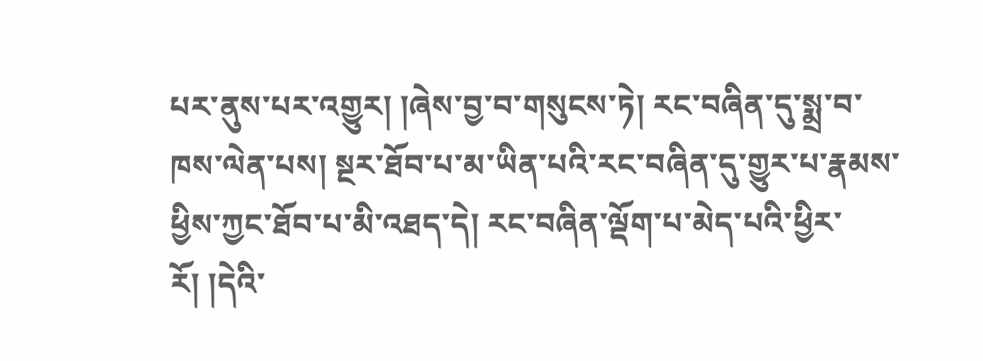པར་ནུས་པར་འགྱུར། །ཞེས་བྱ་བ་གསུངས་ཏེ། རང་བཞིན་དུ་སྨྲ་བ་ཁས་ལེན་པས། སྔར་ཐོབ་པ་མ་ཡིན་པའི་རང་བཞིན་དུ་གྱུར་པ་རྣམས་ཕྱིས་ཀྱང་ཐོབ་པ་མི་འཐད་དེ། རང་བཞིན་ལྡོག་པ་མེད་པའི་ཕྱིར་རོ། །དེའི་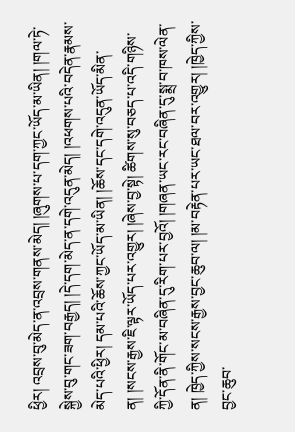ཕྱིར། འབྲས་བུ་མེད་ན་འབྲས་གནས་མེད། །ཞུགས་པ་དག་ཀྱང་ཡོད་མ་ཡིན། །གལ་ཏེ་སྐྱེས་བུ་གང་ཟག་བརྒྱད། །དེ་དག་མེད་ན་དགེ་འདུན་མེད། །འཕགས་པའི་བདེན་རྣམས་མེད་པའི་ཕྱིར། དམ་པའི་ཆོས་ཀྱང་ཡོད་མ་ཡིན། །ཆོས་དང་དགེ་འདུན་ཡོད་མིན་ན། །སངས་རྒྱས་ཇི་ལྟར་ཡོད་པར་འགྱུར། །ཞེས་བྱ་སྟེ། ཚིགས་སུ་བཅད་པ་འདི་གཉིས་ཀྱི་དོན་ནི་གོང་མ་བཞིན་དུ་རིག་པར་བྱའོ། །གཞན་ཡང་རང་བཞིན་དུ་སྨྲ་བ་ཁས་ལེན་ན། ཁྱེད་ཀྱིས་སངས་རྒྱས་བྱང་ཆུབ་ལ། །མ་བརྟེན་པར་ཡང་ཐལ་བར་འགྱུར། །ཁྱེད་ཀྱིས་
བྱང་ཆུབ་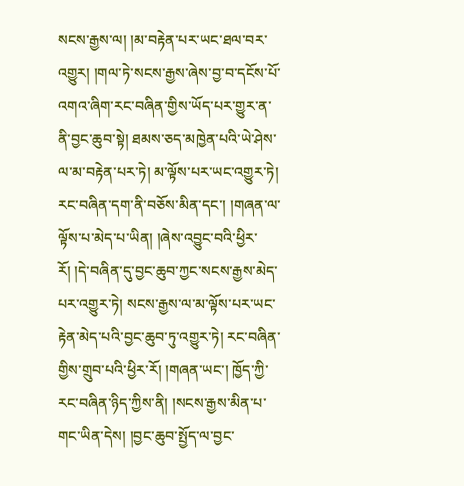སངས་རྒྱས་ལ། །མ་བརྟེན་པར་ཡང་ཐལ་བར་འགྱུར། །གལ་ཏེ་སངས་རྒྱས་ཞེས་བྱ་བ་དངོས་པོ་འགའ་ཞིག་རང་བཞིན་གྱིས་ཡོད་པར་གྱུར་ན་ནི་བྱང་ཆུབ་སྟེ། ཐམས་ཅད་མཁྱེན་པའི་ཡེ་ཤེས་ལ་མ་བརྟེན་པར་ཏེ། མ་ལྟོས་པར་ཡང་འགྱུར་ཏེ། རང་བཞིན་དག་ནི་བཅོས་མིན་དང་། །གཞན་ལ་ལྟོས་པ་མེད་པ་ཡིན། །ཞེས་འབྱུང་བའི་ཕྱིར་རོ། །དེ་བཞིན་དུ་བྱང་ཆུབ་ཀྱང་སངས་རྒྱས་མེད་པར་འགྱུར་ཏེ། སངས་རྒྱས་ལ་མ་ལྟོས་པར་ཡང་རྟེན་མེད་པའི་བྱང་ཆུབ་ཏུ་འགྱུར་ཏེ། རང་བཞིན་གྱིས་གྲུབ་པའི་ཕྱིར་རོ། །གཞན་ཡང་། ཁྱོད་ཀྱི་རང་བཞིན་ཉིད་ཀྱིས་ནི། །སངས་རྒྱས་མིན་པ་གང་ཡིན་དེས། །བྱང་ཆུབ་སྤྱོད་ལ་བྱང་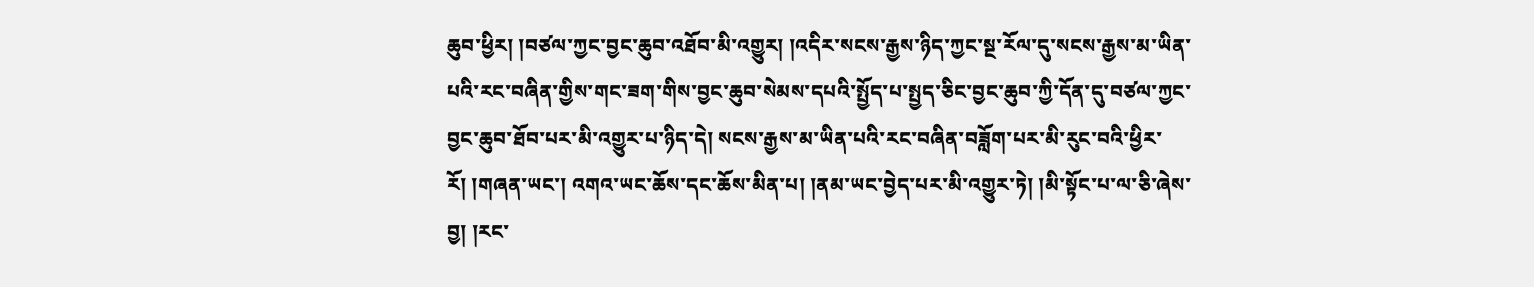ཆུབ་ཕྱིར། །བཙལ་ཀྱང་བྱང་ཆུབ་འཐོབ་མི་འགྱུར། །འདིར་སངས་རྒྱས་ཉིད་ཀྱང་སྔ་རོལ་དུ་སངས་རྒྱས་མ་ཡིན་པའི་རང་བཞིན་གྱིས་གང་ཟག་གིས་བྱང་ཆུབ་སེམས་དཔའི་སྤྱོད་པ་སྤྱད་ཅིང་བྱང་ཆུབ་ཀྱི་དོན་དུ་བཙལ་ཀྱང་བྱང་ཆུབ་ཐོབ་པར་མི་འགྱུར་པ་ཉིད་དེ། སངས་རྒྱས་མ་ཡིན་པའི་རང་བཞིན་བཟློག་པར་མི་རུང་བའི་ཕྱིར་རོ། །གཞན་ཡང་། འགའ་ཡང་ཆོས་དང་ཆོས་མིན་པ། །ནམ་ཡང་བྱེད་པར་མི་འགྱུར་ཏེ། །མི་སྟོང་པ་ལ་ཅི་ཞེས་བྱ། །རང་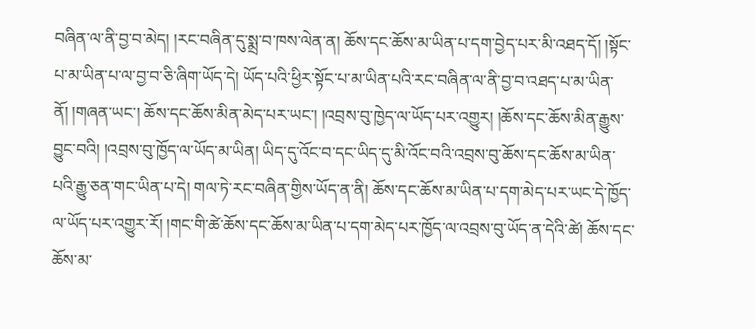བཞིན་ལ་ནི་བྱ་བ་མེད། །རང་བཞིན་དུ་སྨྲ་བ་ཁས་ལེན་ན། ཆོས་དང་ཆོས་མ་ཡིན་པ་དག་བྱེད་པར་མི་འཐད་དོ། །སྟོང་པ་མ་ཡིན་པ་ལ་བྱ་བ་ཅི་ཞིག་ཡོད་དེ། ཡོད་པའི་ཕྱིར་སྟོང་པ་མ་ཡིན་པའི་རང་བཞིན་ལ་ནི་བྱ་བ་འཐད་པ་མ་ཡིན་ནོ། །གཞན་ཡང་། ཆོས་དང་ཆོས་མིན་མེད་པར་ཡང་། །འབྲས་བུ་ཁྱེད་ལ་ཡོད་པར་འགྱུར། །ཆོས་དང་ཆོས་མིན་རྒྱུས་བྱུང་བའི། །འབྲས་བུ་ཁྱོད་ལ་ཡོད་མ་ཡིན། ཡིད་དུ་འོང་བ་དང་ཡིད་དུ་མི་འོང་བའི་འབྲས་བུ་ཆོས་དང་ཆོས་མ་ཡིན་པའི་རྒྱུ་ཅན་གང་ཡིན་པ་དེ། གལ་ཏེ་རང་བཞིན་གྱིས་ཡོད་ན་ནི། ཆོས་དང་ཆོས་མ་ཡིན་པ་དག་མེད་པར་ཡང་དེ་ཁྱོད་ལ་ཡོད་པར་འགྱུར་རོ། །གང་གི་ཚེ་ཆོས་དང་ཆོས་མ་ཡིན་པ་དག་མེད་པར་ཁྱོད་ལ་འབྲས་བུ་ཡོད་ན་དེའི་ཚེ། ཆོས་དང་ཆོས་མ་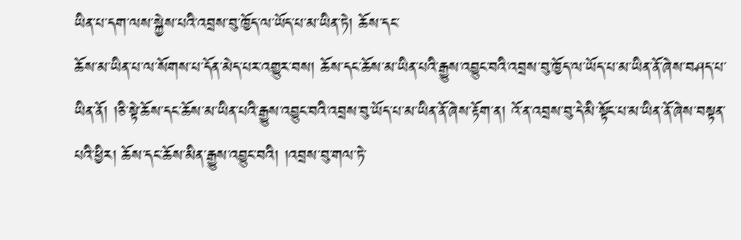ཡིན་པ་དག་ལས་སྐྱེས་པའི་འབྲས་བུ་ཁྱོད་ལ་ཡོད་པ་མ་ཡིན་ཏེ། ཆོས་དང་
ཆོས་མ་ཡིན་པ་ལ་སོགས་པ་དོན་མེད་པར་འགྱུར་བས། ཆོས་དང་ཆོས་མ་ཡིན་པའི་རྒྱུས་འབྱུང་བའི་འབྲས་བུ་ཁྱོད་ལ་ཡོད་པ་མ་ཡིན་ནོ་ཞེས་བཤད་པ་ཡིན་ནོ། །ཅི་སྟེ་ཆོས་དང་ཆོས་མ་ཡིན་པའི་རྒྱུས་འབྱུང་བའི་འབྲས་བུ་ཡོད་པ་མ་ཡིན་ནོ་ཞེས་རྟོག་ན། འོ་ན་འབྲས་བུ་དེ་མི་སྟོང་པ་མ་ཡིན་ནོ་ཞེས་བསྟན་པའི་ཕྱིར། ཆོས་དང་ཆོས་མིན་རྒྱུས་འབྱུང་བའི། །འབྲས་བུ་གལ་ཏེ་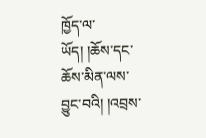ཁྱོད་ལ་ཡོད། །ཆོས་དང་ཆོས་མིན་ལས་བྱུང་བའི། །འབྲས་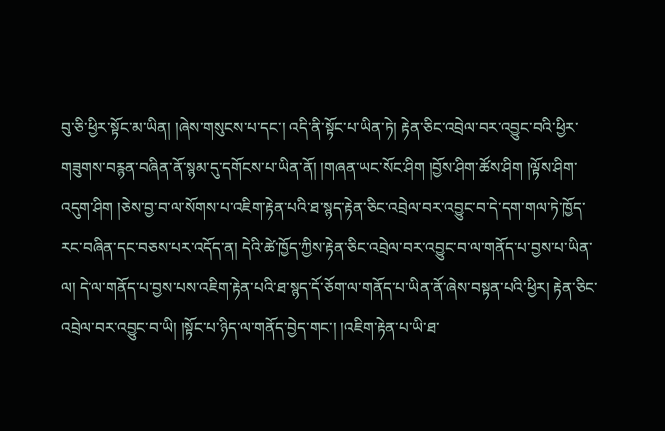བུ་ཅི་ཕྱིར་སྟོང་མ་ཡིན། །ཞེས་གསུངས་པ་དང་། འདི་ནི་སྟོང་པ་ཡིན་ཏེ། རྟེན་ཅིང་འབྲེལ་བར་འབྱུང་བའི་ཕྱིར་གཟུགས་བརྙན་བཞིན་ནོ་སྙམ་དུ་དགོངས་པ་ཡིན་ནོ། །གཞན་ཡང་སོང་ཤིག །བྱོས་ཤིག་ཚོས་ཤིག །ལྟོས་ཤིག་འདུག་ཤིག །ཅེས་བྱ་བ་ལ་སོགས་པ་འཇིག་རྟེན་པའི་ཐ་སྙད་རྟེན་ཅིང་འབྲེལ་བར་འབྱུང་བ་དེ་དག་གལ་ཏེ་ཁྱོད་རང་བཞིན་དང་བཅས་པར་འདོད་ན། དེའི་ཚེ་ཁྱོད་ཀྱིས་རྟེན་ཅིང་འབྲེལ་བར་འབྱུང་བ་ལ་གནོད་པ་བྱས་པ་ཡིན་ལ། དེ་ལ་གནོད་པ་བྱས་པས་འཇིག་རྟེན་པའི་ཐ་སྙད་དོ་ཅོག་ལ་གནོད་པ་ཡིན་ནོ་ཞེས་བསྟན་པའི་ཕྱིར། རྟེན་ཅིང་འབྲེལ་བར་འབྱུང་བ་ཡི། །སྟོང་པ་ཉིད་ལ་གནོད་བྱེད་གང་། །འཇིག་རྟེན་པ་ཡི་ཐ་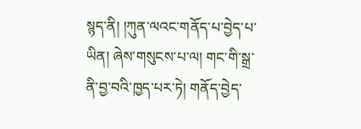སྙད་ནི། །ཀུན་ལའང་གནོད་པ་བྱེད་པ་ཡིན། ཞེས་གསུངས་པ་ལ། གང་གི་སྒྲ་ནི་བྱ་བའི་ཁྱད་པར་ཏེ། གནོད་བྱེད་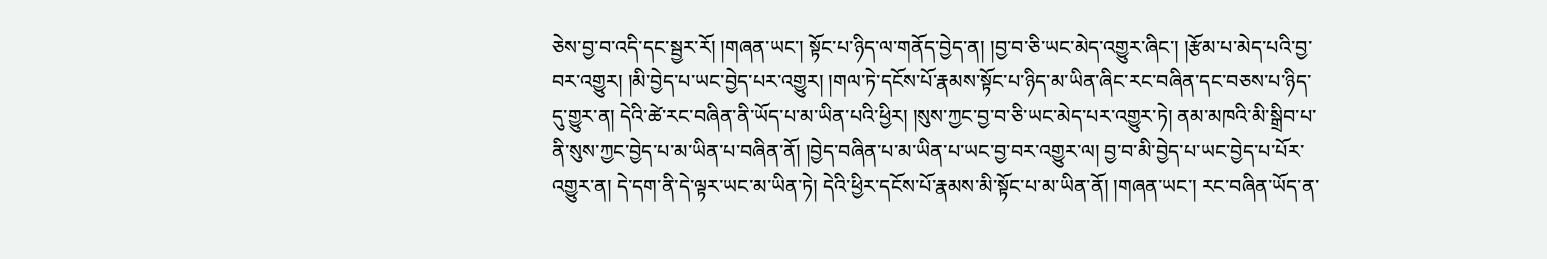ཅེས་བྱ་བ་འདི་དང་སྦྱར་རོ། །གཞན་ཡང་། སྟོང་པ་ཉིད་ལ་གནོད་བྱེད་ན། །བྱ་བ་ཅི་ཡང་མེད་འགྱུར་ཞིང་། །རྩོམ་པ་མེད་པའི་བྱ་བར་འགྱུར། །མི་བྱེད་པ་ཡང་བྱེད་པར་འགྱུར། །གལ་ཏེ་དངོས་པོ་རྣམས་སྟོང་པ་ཉིད་མ་ཡིན་ཞིང་རང་བཞིན་དང་བཅས་པ་ཉིད་དུ་གྱུར་ན། དེའི་ཚེ་རང་བཞིན་ནི་ཡོད་པ་མ་ཡིན་པའི་ཕྱིར། །སུས་ཀྱང་བྱ་བ་ཅི་ཡང་མེད་པར་འགྱུར་ཏེ། ནམ་མཁའི་མི་སྒྲིབ་པ་ནི་སུས་ཀྱང་བྱེད་པ་མ་ཡིན་པ་བཞིན་ནོ། །བྱེད་བཞིན་པ་མ་ཡིན་པ་ཡང་བྱ་བར་འགྱུར་ལ། བྱ་བ་མི་བྱེད་པ་ཡང་བྱེད་པ་པོར་འགྱུར་ན། དེ་དག་ནི་དེ་ལྟར་ཡང་མ་ཡིན་ཏེ། དེའི་ཕྱིར་དངོས་པོ་རྣམས་མི་སྟོང་པ་མ་ཡིན་ནོ། །གཞན་ཡང་། རང་བཞིན་ཡོད་ན་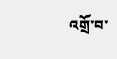འགྲོ་བ་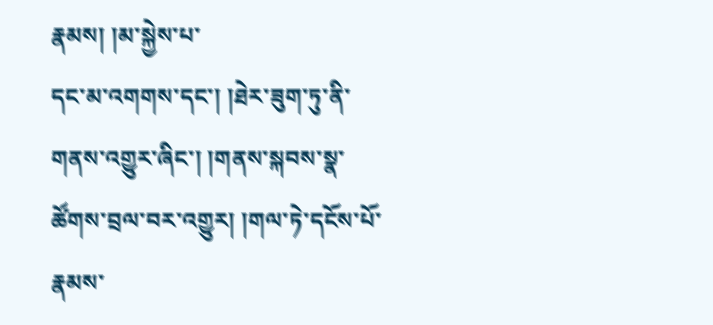རྣམས། །མ་སྐྱེས་པ་
དང་མ་འགགས་དང་། །ཐེར་ཟུག་ཏུ་ནི་གནས་འགྱུར་ཞིང་། །གནས་སྐབས་སྣ་ཚོགས་བྲལ་བར་འགྱུར། །གལ་ཏེ་དངོས་པོ་རྣམས་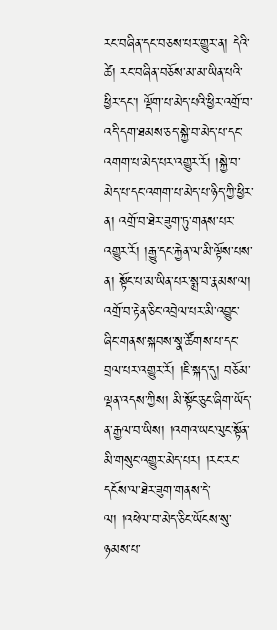རང་བཞིན་དང་བཅས་པར་གྱུར་ན། དེའི་ཚེ། རང་བཞིན་བཅོས་མ་མ་ཡིན་པའི་ཕྱིར་དང་། ལྡོག་པ་མེད་པའི་ཕྱིར་འགྲོ་བ་འདི་དག་ཐམས་ཅད་སྐྱེ་བ་མེད་པ་དང་འགག་པ་མེད་པར་འགྱུར་རོ། །སྐྱེ་བ་མེད་པ་དང་འགག་པ་མེད་པ་ཉིད་ཀྱི་ཕྱིར་ན། འགྲོ་བ་ཐེར་ཟུག་ཏུ་གནས་པར་འགྱུར་རོ། །རྒྱུ་དང་རྐྱེན་ལ་མི་ལྟོས་པས་ན། སྟོང་པ་མ་ཡིན་པར་སྨྲ་བ་རྣམས་ལ། འགྲོ་བ་རྟེན་ཅིང་འབྲེལ་པར་མི་འབྱུང་ཞིང་གནས་སྐབས་སྣ་ཚོགས་པ་དང་བྲལ་པར་འགྱུར་རོ། །ཇི་སྐད་དུ། བཅོམ་ལྡན་འདས་ཀྱིས། མི་སྟོང་ཅུང་ཞིག་ཡོད་ན་རྒྱལ་བ་ཡིས། །འགའ་ཡང་ལུང་སྟོན་མི་གསུང་འགྱུར་མེད་པར། །རང་རང་དངོས་ལ་ཐེར་ཟུག་གནས་དེ་ལ། །འཕེལ་བ་མེད་ཅིང་ཡོངས་སུ་ཉམས་པ་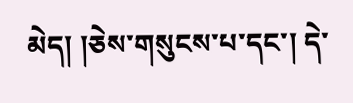མེད། །ཅེས་གསུངས་པ་དང་། དེ་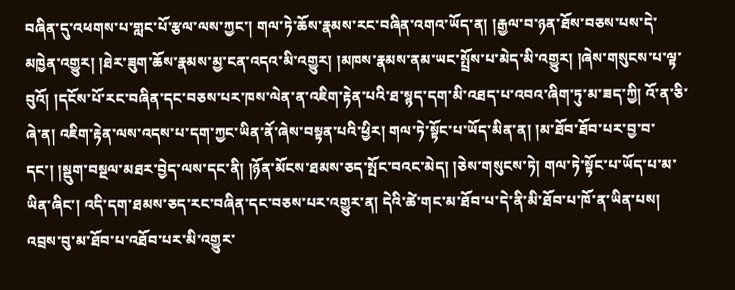བཞིན་དུ་འཕགས་པ་གླང་པོ་རྩལ་ལས་ཀྱང་། གལ་ཏེ་ཆོས་རྣམས་རང་བཞིན་འགའ་ཡོད་ན། །རྒྱལ་བ་ཉན་ཐོས་བཅས་པས་དེ་མཁྱེན་འགྱུར། །ཐེར་ཟུག་ཆོས་རྣམས་མྱ་ངན་འདའ་མི་འགྱུར། །མཁས་རྣམས་ནམ་ཡང་སྤྲོས་པ་མེད་མི་འགྱུར། །ཞེས་གསུངས་པ་ལྟ་བུའོ། །དངོས་པོ་རང་བཞིན་དང་བཅས་པར་ཁས་ལེན་ན་འཇིག་རྟེན་པའི་ཐ་སྙད་དག་མི་འཐད་པ་འབའ་ཞིག་ཏུ་མ་ཟད་ཀྱི། འོ་ན་ཅི་ཞེ་ན། འཇིག་རྟེན་ལས་འདས་པ་དག་ཀྱང་ཡིན་ནོ་ཞེས་བསྟན་པའི་ཕྱིར། གལ་ཏེ་སྟོང་པ་ཡོད་མིན་ན། །མ་ཐོབ་ཐོབ་པར་བྱ་བ་དང་། །སྡུག་བསྔལ་མཐར་བྱེད་ལས་དང་ནི། །ཉོན་མོངས་ཐམས་ཅད་སྤོང་བའང་མེད། །ཅེས་གསུངས་ཏེ། གལ་ཏེ་སྟོང་པ་ཡོད་པ་མ་ཡིན་ཞིང་། འདི་དག་ཐམས་ཅད་རང་བཞིན་དང་བཅས་པར་འགྱུར་ན། དེའི་ཚེ་གང་མ་ཐོབ་པ་དེ་ནི་མི་ཐོབ་པ་ཁོ་ན་ཡིན་པས། འབྲས་བུ་མ་ཐོབ་པ་འཐོབ་པར་མི་འགྱུར་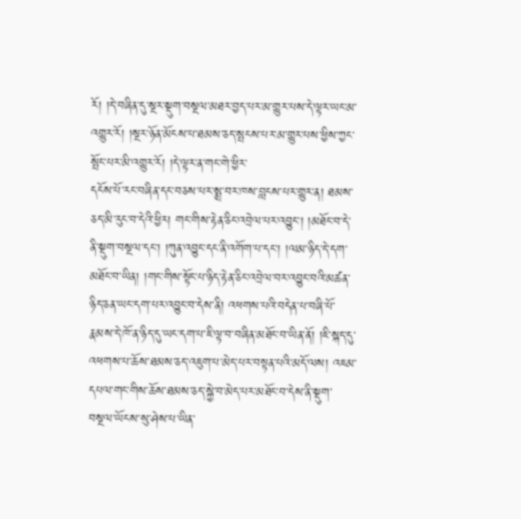རོ། །དེ་བཞིན་དུ་སྔར་སྡུག་བསྔལ་མཐར་བྱད་པར་མ་གྱུར་པས་དེ་ལྟར་ཡང་མ་འགྱུར་རོ། །སྔར་ཉོན་མོངས་པ་ཐམས་ཅད་སྤངས་པར་མ་གྱུར་པས་ཕྱིས་ཀྱང་སྤོང་པར་མི་འགྱུར་རོ། །དེ་ལྟར་ན་གང་གེ་ཕྱིར་
དངོས་པོ་རང་བཞིན་དང་བཅས་པར་སྨྲ་བར་ཁས་བླངས་པར་གྱུར་ན། ཐམས་ཅད་མི་རུང་བ་དེའི་ཕྱིར། གང་གིས་རྟེན་ཅིང་འབྲེལ་པར་འབྱུང་། །མཐོང་བ་དེ་ནི་སྡུག་བསྔལ་དང་། །ཀུན་འབྱུང་དང་ནི་འགོག་པ་དང་། །ལམ་ཉིད་དེ་དག་མཐོང་བ་ཡིན། །གང་གིས་སྟོང་པ་ཉིད་རྟེན་ཅིང་འབྲེལ་བར་འབྱུང་བའི་མཚན་ཉིད་ཅན་ཡང་དག་པར་འབྱུང་བ་དེས་ནི། འཕགས་པའི་བདེན་པ་བཞི་པོ་རྣམས་དེ་ཁོ་ན་ཉིད་དུ་ཡང་དག་པ་ཇི་ལྟ་བ་བཞིན་མཐོང་བ་ཡིན་ནོ། །ཇི་སྐད་དུ་འཕགས་པ་ཆོས་ཐམས་ཅད་འཇུག་པ་མེད་པར་བསྟན་པའི་མདོ་ལས། འཇམ་དཔལ་གང་གིས་ཆོས་ཐམས་ཅད་སྐྱེ་བ་མེད་པར་མཐོང་བ་དེས་ནི་སྡུག་བསྔལ་ཡོངས་སུ་ཤེས་པ་ཡིན་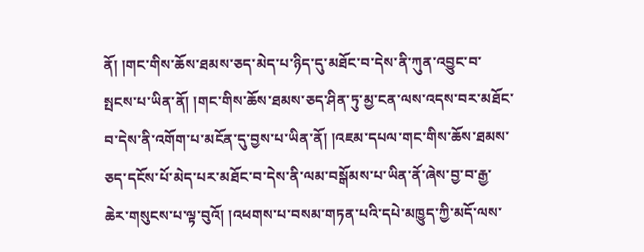ནོ། །གང་གིས་ཆོས་ཐམས་ཅད་མེད་པ་ཉིད་དུ་མཐོང་བ་དེས་ནི་ཀུན་འབྱུང་བ་སྤངས་པ་ཡིན་ནོ། །གང་གིས་ཆོས་ཐམས་ཅད་ཤིན་ཏུ་མྱ་ངན་ལས་འདས་བར་མཐོང་བ་དེས་ནི་འགོག་པ་མངོན་དུ་བྱས་པ་ཡིན་ནོ། །འཇམ་དཔལ་གང་གིས་ཆོས་ཐམས་ཅད་དངོས་པོ་མེད་པར་མཐོང་བ་དེས་ནི་ལམ་བསྒོམས་པ་ཡིན་ནོ་ཞེས་བྱ་བ་རྒྱ་ཆེར་གསུངས་པ་ལྟ་བུའོ། །འཕགས་པ་བསམ་གཏན་པའི་དཔེ་མཁྱུད་ཀྱི་མདོ་ལས་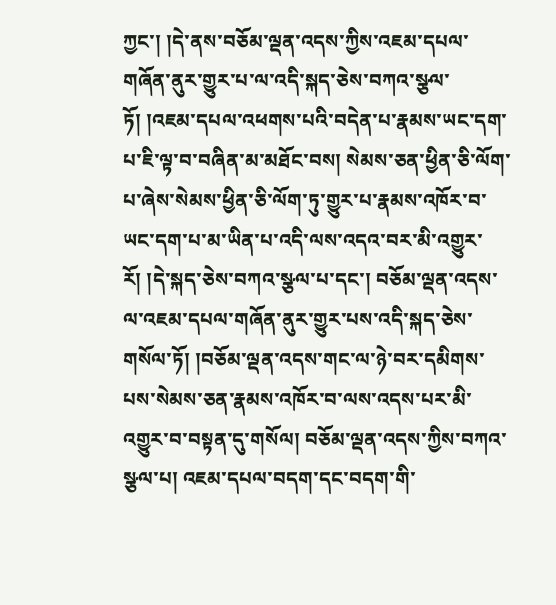ཀྱང་། །དེ་ནས་བཅོམ་ལྡན་འདས་ཀྱིས་འཇམ་དཔལ་གཞོན་ནུར་གྱུར་པ་ལ་འདི་སྐད་ཅེས་བཀའ་སྩལ་ཏོ། །འཇམ་དཔལ་འཕགས་པའི་བདེན་པ་རྣམས་ཡང་དག་པ་ཇི་ལྟ་བ་བཞིན་མ་མཐོང་བས། སེམས་ཅན་ཕྱིན་ཅི་ལོག་པ་ཞེས་སེམས་ཕྱིན་ཅི་ལོག་ཏུ་གྱུར་པ་རྣམས་འཁོར་བ་ཡང་དག་པ་མ་ཡིན་པ་འདི་ལས་འདའ་བར་མི་འགྱུར་རོ། །དེ་སྐད་ཅེས་བཀའ་སྩལ་པ་དང་། བཅོམ་ལྡན་འདས་ལ་འཇམ་དཔལ་གཞོན་ནུར་གྱུར་པས་འདི་སྐད་ཅེས་གསོལ་ཏོ། །བཅོམ་ལྡན་འདས་གང་ལ་ཉེ་བར་དམིགས་པས་སེམས་ཅན་རྣམས་འཁོར་བ་ལས་འདས་པར་མི་འགྱུར་བ་བསྟན་དུ་གསོལ། བཅོམ་ལྡན་འདས་ཀྱིས་བཀའ་སྩལ་པ། འཇམ་དཔལ་བདག་དང་བདག་གི་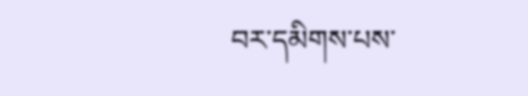བར་དམིགས་པས་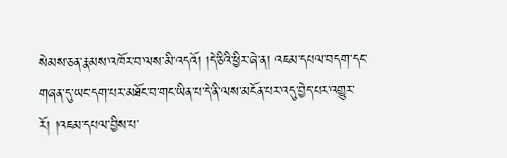སེམས་ཅན་རྣམས་འཁོར་བ་ལས་མི་འདའོ། །དེ་ཅིའི་ཕྱིར་ཞེ་ན། འཇམ་དཔལ་བདག་དང་གཞན་དུ་ཡང་དག་པར་མཐོང་བ་གང་ཡིན་པ་དེ་ནི་ལས་མངོན་པར་འདུ་བྱེད་པར་འགྱུར་རོ། །འཇམ་དཔལ་བྱིས་པ་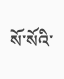སོ་སོའི་